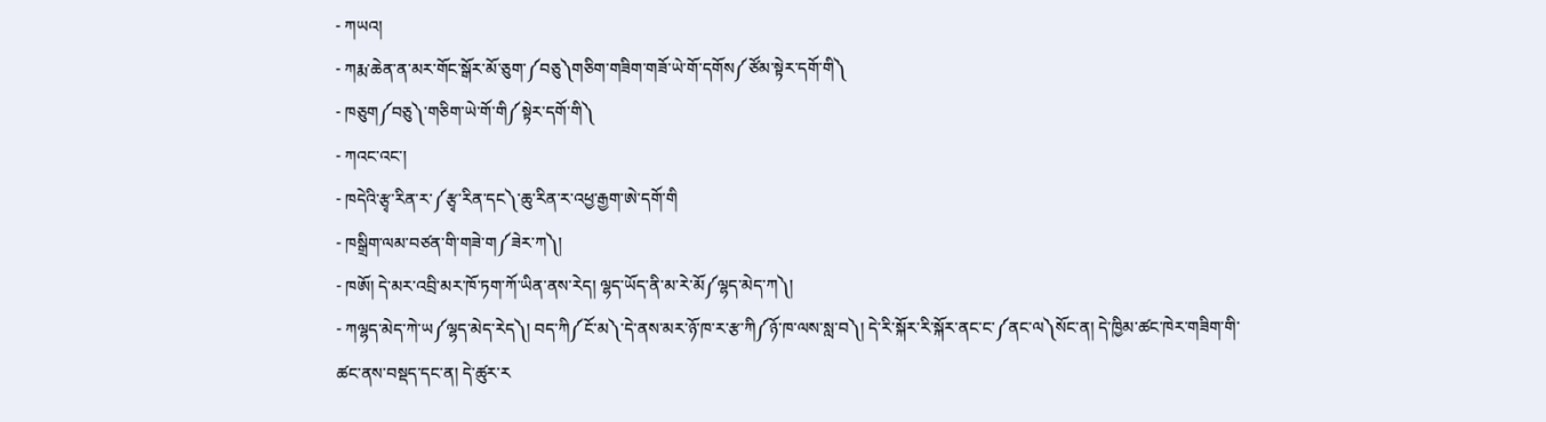- ཀཡའ།
- ཀརྨ་ཆེན་ན་མར་གོང་སྒོར་མོ་ཅུག་༼བཅུ༽གཅིག་གཟིག་གཟོ་ཡེ་གོ་དགོས༼ཙོམ་སྟེར་དགོ་གི༽
- ཁཅུག༼བཅུ༽་གཅིག་ཡེ་གོ་གི༼སྟེར་དགོ་གི༽
- ཀའང་འང་།
- ཁདེའི་རྩྭ་རིན་ར་༼རྩྭ་རིན་དང༽་ཆུ་རིན་ར་འཕྱ་རྒྱག་ཨེ་དགོ་གི
- ཁསྒྲིག་ལམ་བཙན་གི་གཟེ་ག༼ཟེར་ཀ༽།
- ཁཨོ། དེ་མར་འབྲི་མར་ཁོ་ཏག་ཀོ་ཡིན་ནས་རེད། ལྷད་ཡོད་ནི་མ་རེ་མོ༼ལྷད་མེད་ཀ༽།
- ཀལྷད་མེད་ཀེ་ཡ༼ལྷད་མེད་རེད༽། བད་ཀི༼ངོ་མ༽་དེ་ནས་མར་ཉོ་ཁ་ར་རྩ་ཀི༼ཉོ་ཁ་ལས་སླ་བ༽། དེ་རི་སྐོར་རི་སྐོར་ནང་ང་༼ནང་ལ༽སོང་ན། དེ་ཁྱིམ་ཚང་ཁེར་གཟིག་གི་ཚང་ནས་བསྡད་དང་ན། དེ་ཚུར་ར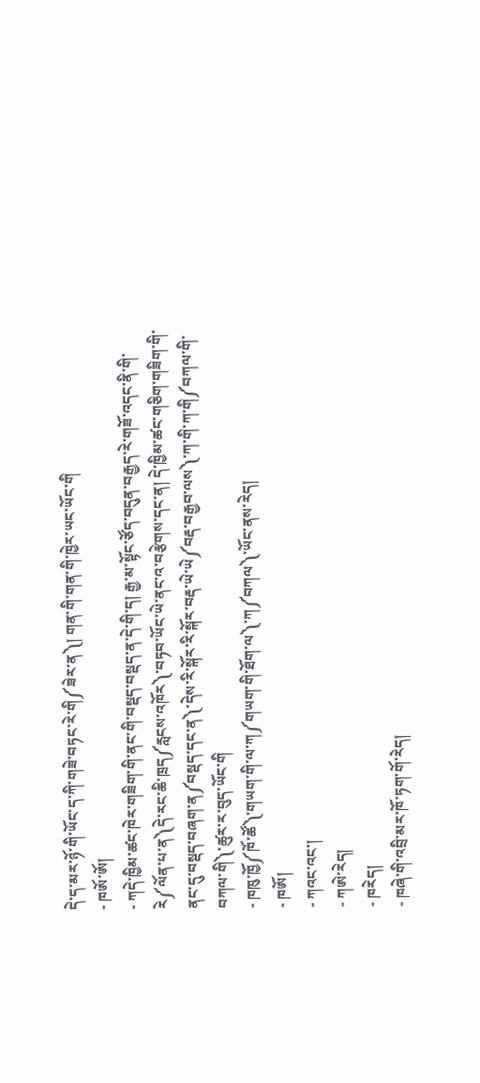དེ་ད་མར་ཉོ་གི་ཡོང་ད་ཀི་གཟེ་བཏང་རེ་གི༼ཟེར་ན༽། གན་གི་གན་གི་ཁྱེར་ཡང་ཡོང་གི
- ཁཨོ་ཨོ།
- ཀདེ་ཁྱིམ་ཚང་ཁེར་གཟིག་གི་ནང་གི་བསྡད་བསྡད་ན་དེ་གི་ད། རྒྱ་མ་སྟོང་ཙོད་བདུན་བརྒྱད་རེ་གཟོ་འདང་ནི་གི་རེ༼ལོན་པ་ན༽དེ་རང་ཆི་ཁྲད༼རླངས་འཁོར༽་བཏབ་ཡོང་ཡེ་ནང་འ་བརྩེགས་དང་ན། དེ་ཁྱིམ་ཚང་གཅིག་གཟིག་གི་ནང་དུ་བསྡད་བཞག་ན༼བསྡད་དང་ན༽་དེས་རི་སྐོར་རི་སྐོར་བརྡ་ཡེ་ཡེ༼བརྡ་བརྒྱབ་ལས༽་ཀ་གི་ཀ་གི༼བཀལ་གི་བཀལ་གི༽་ཚུར་ར་བུད་ཡོང་གི
- ཁཁུ་ཁྱོ༼ཁོ་ཚོ༽་གཡག་གི་ལ་ཀ༼གཡག་གི་ཐོག་ལ༽་ཀ༼བཀལ༽་ཡོང་ནས་རེད།
- ཁཨོ།
- ཀའང་འང་།
- ཀཨེ་རེད།
- ཁརེད།
- ཁཞེ་གི་འབྲི་མར་ཁོ་ཏག་གོ་རེད།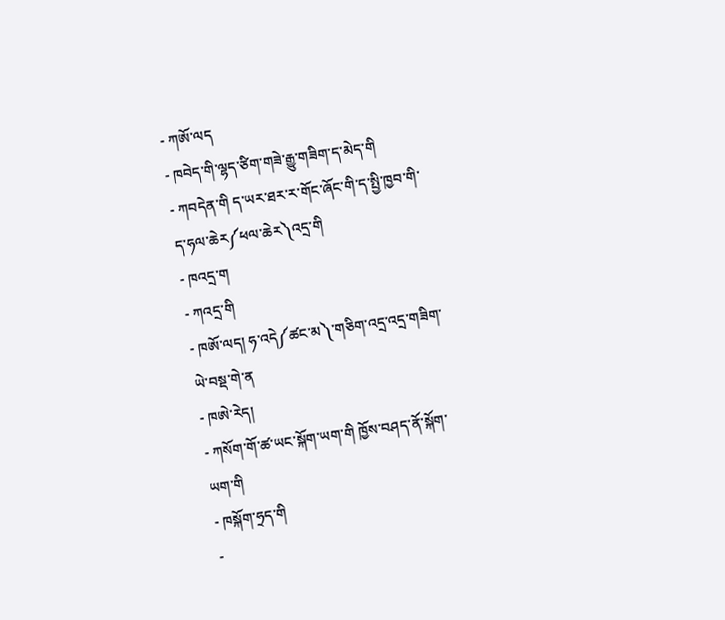- ཀཨོ་ལད
- ཁབེད་གི་ལྷད་ཙིག་གཟེ་རྒྱུ་གཟིག་ད་མེད་གི
- ཀབདེན་གི ད་ཡར་ཐར་ར་གོང་ཞོང་གི་ད་སྤྱི་ཁྱབ་གི་ད་ཧལ་ཆེར༼ཕལ་ཆེར༽འདྲ་གི
- ཁའདྲ་ག
- ཀའདྲ་གི
- ཁཨོ་ལད། ཧ་འདེ༼ཚང་མ༽་གཅིག་འདྲ་འདྲ་གཟིག་ཡེ་བསྡ་གེ་ན
- ཁཨེ་རེད།
- ཀསོག་གོ་ཚ་ཡང་སྐོག་ཡག་གི ཁྱོས་བཤད་ནོ་སྐོག་ཡག་གི
- ཁསྐོག་ཧྲད་གི
-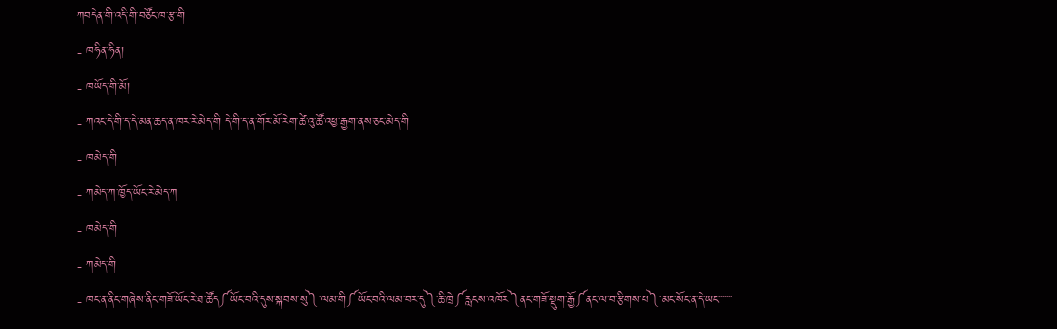ཀབདེན་གི་འདི་གི་བཙོང་ཁ་རྩ་གི
- ཁཧིན་ཧིན།
- ཁཡོད་གི་མོ།
- ཀའང་དེ་གི་ད་དེ་མན་ཆད་ན་ཁར་རེ་མེད་གི དེ་གི་ད་ན་གོར་མོ་རེག་ཚེ་འུ་ཚོ་འཕྱ་རྒྱག་ནས་ཅང་མེད་གི
- ཁམེད་གི
- ཀམེད་ཀ་ཁྱོད་ཡོང་རེ་མེད་ཀ
- ཁམེད་གི
- ཀམེད་གི
- ཁང་ན་ནིང་གཞེས་ནིང་གཟོ་ཡོང་རེ་ཐ་ཚོད༼ཡོང་བའི་དུས་སྐབས་སུ༽་ལམ་གི༼ཡོང་བའི་ལམ་བར་དུ༽་ཆི་ཁྲེ༼རླངས་འཁོར༽ནང་གཟོ་སྡུག་རྒྱོ༼ནང་ལ་བ་རྩིགས་པ༽་མང་སོང་ན་དེ་ཡང་་་་་་་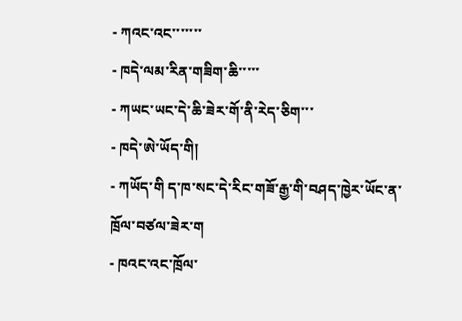- ཀའང་འང་་་་་་་
- ཁདེ་ལམ་རིན་གཟིག་ཆི་་་་་
- ཀཡང་ཡང་དེ་ཆི་ཟེར་གོ་ནི་རེད་ཅིག་་་
- ཁདེ་ཨེ་ཡོད་གི།
- ཀཡོད་གི ད་ཁ་སང་དེ་རིང་གཟོ་རྒྱ་གི་བཤད་ཁྱེར་ཡོང་ན་ཁྲོལ་བཙལ་ཟེར་ག
- ཁའང་འང་ཁྲོལ་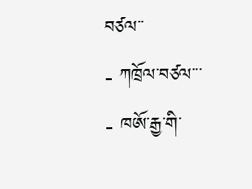བཙལ་་
- ཀཁྲོལ་བཙལ་་་
- ཁཨོ་རྒྱ་གི་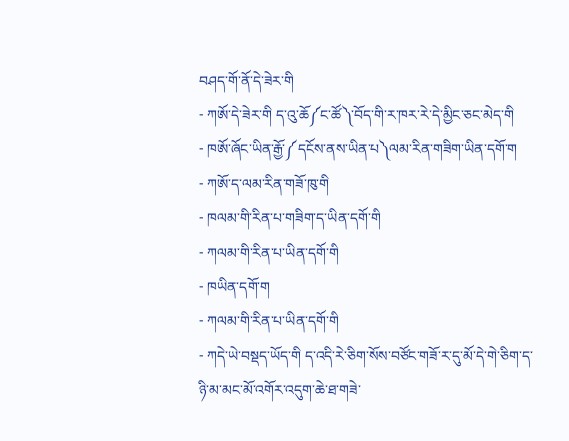བཤད་གོ་ནོ་དེ་ཟེར་གི
- ཀཨོ་དེ་ཟེར་གི ད་འུ་ཆོ༼ང་ཚོ༽་བོད་གི་ར་ཁར་རེ་དེ་མྱིང་ཅང་མེད་གི
- ཁཨོ་ཞོང་ཡིན་རྒྱོ་༼དངོས་ནས་ཡིན་པ༽ལམ་རིན་གཟིག་ཡིན་དགོ་ག
- ཀཨོ་ད་ལམ་རིན་གཟོ་ཁུ་གི
- ཁལམ་གི་རིན་པ་གཟིག་ད་ཡིན་དགོ་གི
- ཀལམ་གི་རིན་པ་ཡིན་དགོ་གི
- ཁཡིན་དགོ་ག
- ཀལམ་གི་རིན་པ་ཡིན་དགོ་གི
- ཀདེ་ཡེ་བསྡད་ཡོད་གི ད་འདི་རེ་ཅིག་སོས་བཙོང་གཟོ་ར་དུ་མོ་དེ་གེ་ཅིག་ད་ཉི་མ་མང་མོ་འགོར་འདུག་ཆེ་ཐ་གཟེ་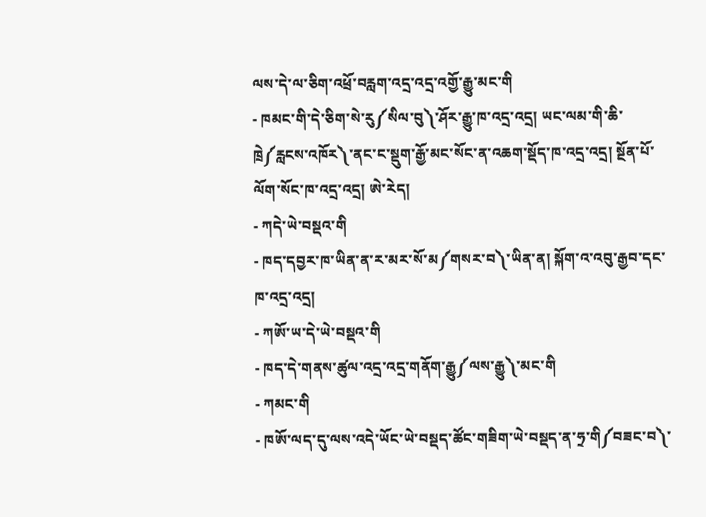ལས་དེ་ལ་ཅིག་འཕྲོ་བརླག་འདྲ་འདྲ་འགྱོ་རྒྱུ་མང་གི
- ཁམང་གི་དེ་ཅིག་སེ་རུ༼སིལ་བུ༽་ཤོར་རྒྱུ་ཁ་འདྲ་འདྲ། ཡང་ལམ་གི་ཆི་ཁྲེ༼རླངས་འཁོར༽་ནང་ང་སྡུག་རྒྱོ་མང་སོང་ན་འཆག་སྡོད་ཁ་འདྲ་འདྲ། སྔོན་པོ་ལོག་སོང་ཁ་འདྲ་འདྲ། ཨེ་རེད།
- ཀདེ་ཡེ་བསྡའ་གི
- ཁད་དབྱར་ཁ་ཡིན་ན་ར་མར་སོ་མ༼གསར་བ༽་ཡིན་ན། སྐོག་འ་འབུ་རྒྱབ་དང་ཁ་འདྲ་འདྲ།
- ཀཨོ་ཡ་དེ་ཡེ་བསྡའ་གི
- ཁད་དེ་གནས་ཚུལ་འདྲ་འདྲ་གནོག་རྒྱུ༼ལས་རྒྱུ༽་མང་གི
- ཀམང་གི
- ཁཨོ་ལད་དུ་ལས་འདེ་ཡོང་ཡེ་བསྡད་ཚོང་གཟིག་ཡེ་བསྡད་ན་ཧྲ་གི༼བཟང་བ༽་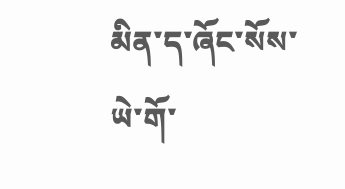མིན་ད་ཞོང་སོས་ཡེ་གོ་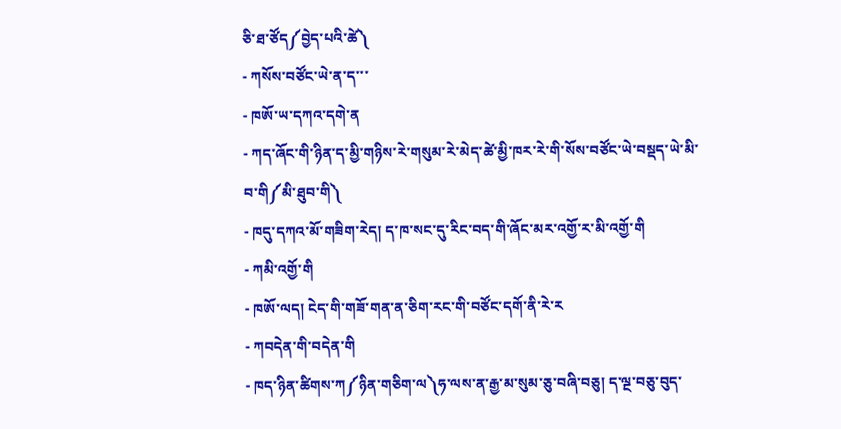ཅི་ཐ་ཙོད༼བྱེད་པའི་ཚེ༽
- ཀསོས་བཙོང་ཡེ་ན་ད་་་
- ཁཨོ་ཡ་དཀའ་དགེ་ན
- ཀད་ཞོང་གི་ཉིན་ད་མྱི་གཉིས་རེ་གསུམ་རེ་མེད་ཚེ་མྱི་ཁར་རེ་གི་སོས་བཙོང་ཡེ་བསྡད་ཡེ་མི་བ་གི༼མི་ཐུབ་གི༽
- ཁདུ་དཀའ་མོ་གཟིག་རེད། ད་ཁ་སང་དུ་རིང་བད་གི་ཞོང་མར་འགྱོ་ར་མི་འགྱོ་གི
- ཀམི་འགྱོ་གི
- ཁཨོ་ལད། ངེད་གི་གཟོ་གན་ན་ཅིག་རང་གི་བཙོང་དགོ་ནི་རེ་ར
- ཀབདེན་གི་བདེན་གི
- ཁད་ཉིན་ཚིགས་ཀ༼ཉིན་གཅིག་ལ༽ཧ་ལས་ན་རྒྱ་མ་སུམ་ཅུ་བཞི་བཅུ། ད་ལྔ་བཅུ་བུད་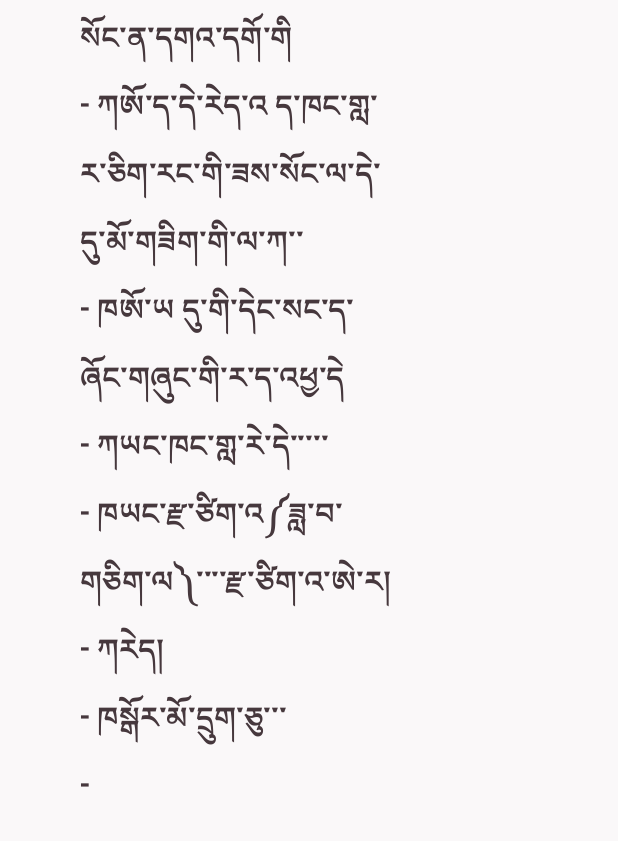སོང་ན་དགའ་དགོ་གི
- ཀཨོ་ད་དེ་རེད་འ ད་ཁང་གླ་ར་ཅིག་རང་གི་ཟས་སོང་ལ་དེ་དུ་མོ་གཟིག་གི་ལ་ཀ་་
- ཁཨོ་ཡ དུ་གི་དེང་སང་ད་ཞོང་གཞུང་གི་ར་ད་འཕྱ་དེ
- ཀཡང་ཁང་གླ་རེ་དེ་་་་་
- ཁཡང་རྫ་ཙིག་འ༼ཟླ་བ་གཅིག་ལ༽་་་་རྫ་ཙིག་འ་ཨེ་ར།
- ཀརེད།
- ཁསྒོར་མོ་དྲུག་ཅུ་་་
-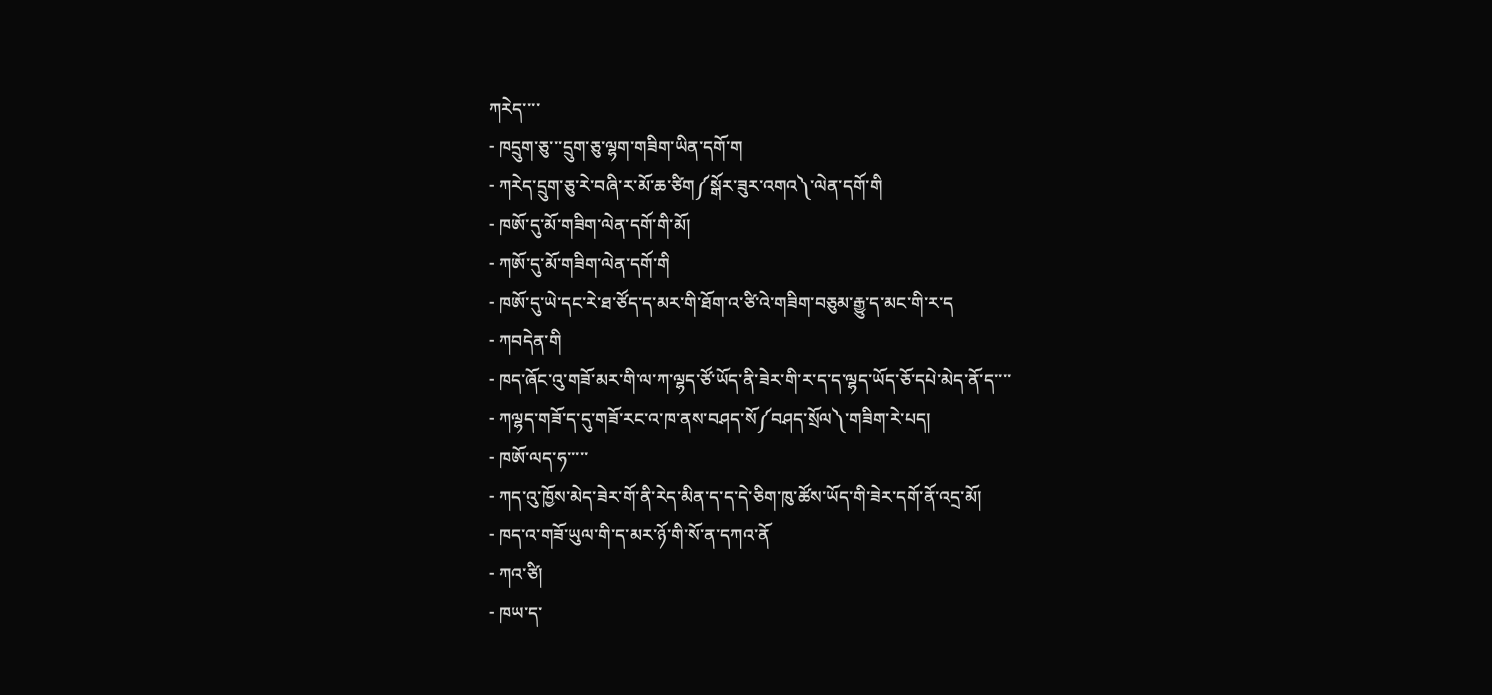ཀརེད་་་་
- ཁདྲུག་ཅུ་་་དྲུག་ཅུ་ལྷག་གཟིག་ཡིན་དགོ་ག
- ཀརེད་དྲུག་ཅུ་རེ་བཞི་ར་མོ་ཆ་ཙིག༼སྒོར་ཟུར་འགའ༽་ལེན་དགོ་གི
- ཁཨོ་དུ་མོ་གཟིག་ལེན་དགོ་གི་མོ།
- ཀཨོ་དུ་མོ་གཟིག་ལེན་དགོ་གི
- ཁཨོ་དུ་ཡེ་དང་རེ་ཐ་ཙོད་ད་མར་གི་ཐོག་འ་ཙི་འེ་གཟིག་བཅུམ་རྒྱུ་ད་མང་གི་ར་ད
- ཀབདེན་གི
- ཁད་ཞོང་འུ་གཟོ་མར་གི་ལ་ཀ་ལྷད་ཙོ་ཡོད་ནི་ཟེར་གི་ར་ད་ད་ལྷད་ཡོད་ཅོ་དཔེ་མེད་ནོ་ད་་་་
- ཀལྷད་གཟོ་ད་དུ་གཟོ་རང་འ་ཁ་ནས་བཤད་སོ༼བཤད་སྲོལ༽་གཟིག་རེ་པད།
- ཁཨོ་ལད་ཧ་་་་་
- ཀད་འུ་ཁྱོས་མེད་ཟེར་གོ་ནི་རེད་མིན་ད་ད་དེ་ཅིག་ཁུ་ཚོས་ཡོད་གི་ཟེར་དགོ་ནོ་འདྲ་མོ།
- ཁད་འ་གཟོ་ཡུལ་གི་ད་མར་ཉོ་གི་སོ་ན་དཀའ་ནོ
- ཀའ་ཙི།
- ཁཡ་ད་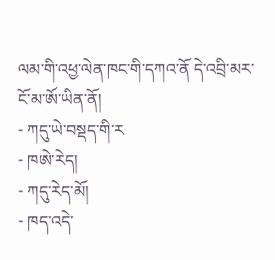ལམ་གི་འཕྱ་ལེན་ཁང་གི་དཀའ་ནོ དེ་འབྲི་མར་ངོ་མ་ཨོ་ཡིན་ནོ།
- ཀདུ་ཡེ་བསྡད་གི་ར
- ཁཨེ་རེད།
- ཀདུ་རེད་མོ།
- ཁད་འདེ་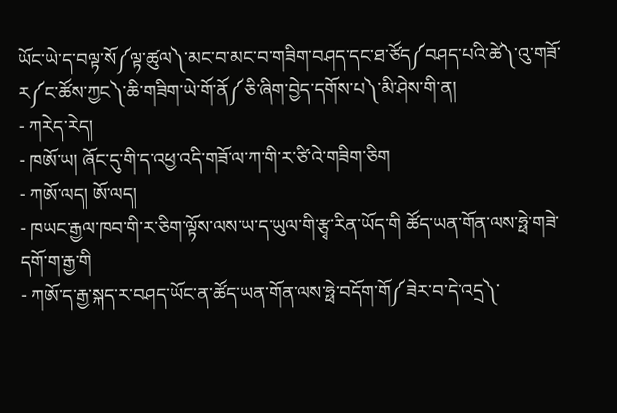ཡོང་ཡེ་ད་བལྟ་སོ༼ལྟ་ཚུལ༽་མང་བ་མང་བ་གཟིག་བཤད་དང་ཐ་ཙོད༼བཤད་པའི་ཚེ༽་འུ་གཟོ་ར༼ང་ཚོས་ཀྱང༽་ཆི་གཟིག་ཡེ་གོ་ནོ༼ཅི་ཞིག་བྱེད་དགོས་པ༽་མི་ཤེས་གི་ན།
- ཀརེད་རེད།
- ཁཨོ་ཡ། ཞོང་དུ་གི་ད་འཕྱ་འདི་གཟོ་ལ་ཀ་གི་ར་ཙི་འེ་གཟིག་ཅིག
- ཀཨོ་ལད། ཨོ་ལད།
- ཁཡང་རྒྱལ་ཁབ་གི་ར་ཅིག་ལྟོས་ལས་ཡ་ད་ཡུལ་གི་རྩྭ་རིན་ཡོད་གི ཚོད་ཡན་གོན་ལས་ཧྥེ་གཟེ་དགོ་ག་རྒྱ་གི
- ཀཨོ་ད་རྒྱ་སྐད་ར་བཤད་ཡོང་ན་ཚོད་ཡན་གོན་ལས་ཧྥེ་བདོག་གོ༼ཟེར་བ་དེ་འདྲ༽་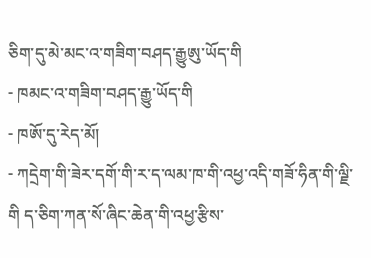ཅིག་དུ་མེ་མང་འ་གཟིག་བཤད་རྒྱུཨུ་ཡོད་གི
- ཁམང་འ་གཟིག་བཤད་རྒྱུ་ཡོད་གི
- ཁཨོ་དུ་རེད་མོ།
- ཀདྲེག་གི་ཟེར་དགོ་གི་ར་ད་ལམ་ཁ་གི་འཕྱ་འདི་གཟོ་ཧིན་གི་ལྗི་གི ད་ཅིག་ཀན་སོ་ཞིང་ཆེན་གི་འཕྱ་རྩིས་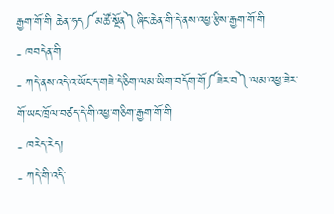རྒྱག་གོ་གི ཆེན་ཧད༼མཚོ་སྔོན༽ཞིང་ཆེན་གི་དེ་ནས་འཕྱ་རྩིས་རྒྱག་གོ་གི
- ཁབདེན་གི
- ཀདེ་ནས་འདེ་འ་ཡོང་ད་གཟེ་དེ་ཅིག་ལམ་ཡིག་བདོག་གོ༼ཟེར་བ༽་ལམ་འཕྱ་ཟེར་གོ་ཡང་ཁྲོལ་བཙད་དེ་གི་འཕྱ་གཅིག་རྒྱག་གོ་གི
- ཁརེད་རེད།
- ཀདེ་གི་འདི་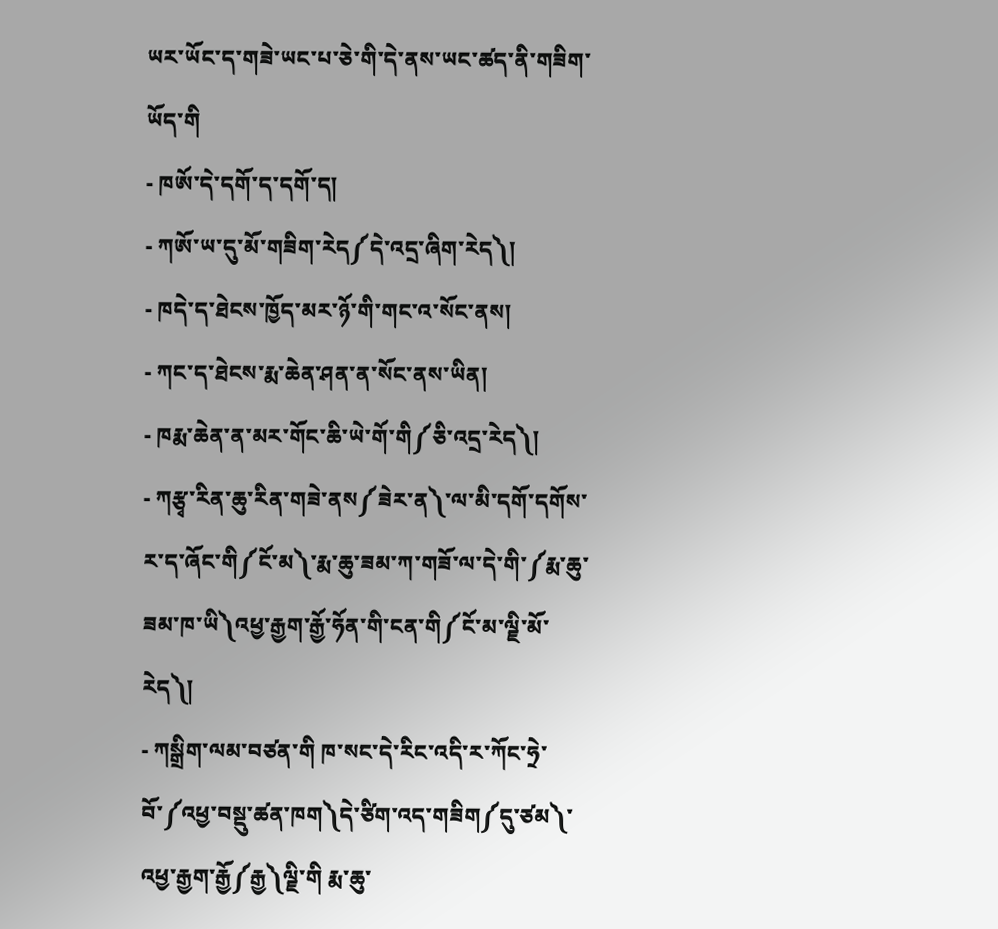ཡར་ཡོང་ད་གཟེ་ཡང་པ་ཅེ་གི་དེ་ནས་ཡང་ཚད་ནི་གཟིག་ཡོད་གི
- ཁཨོ་དེ་དགོ་ད་དགོ་ད།
- ཀཨོ་ཡ་དུ་མོ་གཟིག་རེད༼དེ་འདྲ་ཞིག་རེད༽།
- ཁདེ་ད་ཐེངས་ཁྱོད་མར་ཉོ་གི་གང་འ་སོང་ནས།
- ཀང་ད་ཐེངས་རྨ་ཆེན་ཤན་ན་སོང་ནས་ཡིན།
- ཁརྨ་ཆེན་ན་མར་གོང་ཆི་ཡེ་གོ་གི༼ཅི་འདྲ་རེད༽།
- ཀརྩྭ་རིན་ཆུ་རིན་གཟེ་ནས༼ཟེར་ན༽་ལ་མི་དགོ་དགོས་ར་ད་ཞོང་གི༼ངོ་མ༽་རྨ་ཆུ་ཟམ་ཀ་གཟོ་ལ་དེ་གི་༼རྨ་ཆུ་ཟམ་ཁ་ཡི༽འཕྱ་རྒྱག་རྒྱོ་ཧོན་གི་ངན་གི༼ངོ་མ་ལྗི་མོ་རེད༽།
- ཀསྒྲིག་ལམ་བཙན་གི ཁ་སང་དེ་རིང་འདི་ར་ཀོང་ཧྲེ་བོ་༼འཕྱ་བསྡུ་ཚན་ཁག༽དེ་ཙིག་འད་གཟིག༼དུ་ཙམ༽་འཕྱ་རྒྱག་རྒྱོ༼རྒྱ༽ལྗི་གི རྨ་ཆུ་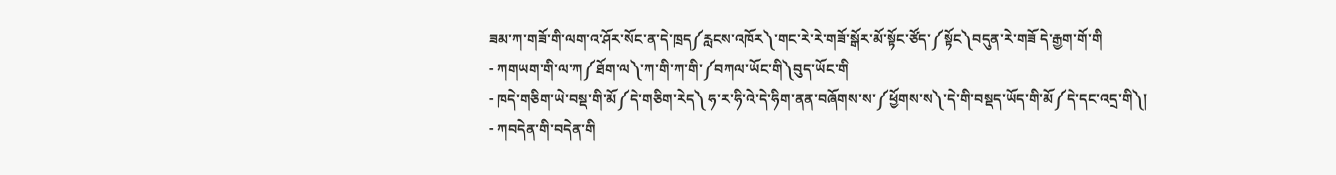ཟམ་ཀ་གཟོ་གི་ལག་འ་ཤོར་སོང་ན་དེ་ཁྲད༼རླངས་འཁོར༽་གང་རེ་རེ་གཟོ་སྒོར་མོ་སྟོང་ཙོད་༼སྟོང༽བདུན་རེ་གཟོ དེ་རྒྱག་གོ་གི
- ཀགཡག་གི་ལ་ཀ༼ཐོག་ལ༽་ཀ་གི་ཀ་གི་༼བཀལ་ཡོང་གི༽བུད་ཡོང་གི
- ཁདེ་གཅིག་ཡེ་བསྡ་གི་མོ༼དེ་གཅིག་རེད༽ ཧ་ར་ཧི་འེ་དེ་ཧིག་ནན་བཞོགས་ས་༼ཕྱོགས་ས༽་དེ་གི་བསྡད་ཡོད་གི་མོ༼དེ་དང་འདྲ་གི༽།
- ཀབདེན་གི་བདེན་གི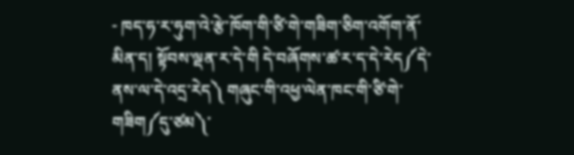- ཁད་ཧ་ར་ཧུག་འེ་རྩེ་ཁོག་གི་ཙི་གེ་གཟིག་ཅིག་འགོག་ནོ་མིན་ད། སྟོབས་ལྡན་ར་དེ་གི དེ་བཞོགས་ཚ་ར་ད་དེ་རེད༼དེ་ནས་ལ་དེ་འདྲ་རེད༽ གཞུང་གི་འཕྱ་ལེན་ཁང་གི་ཙི་གེ་གཟིག༼དུ་ཙམ༽་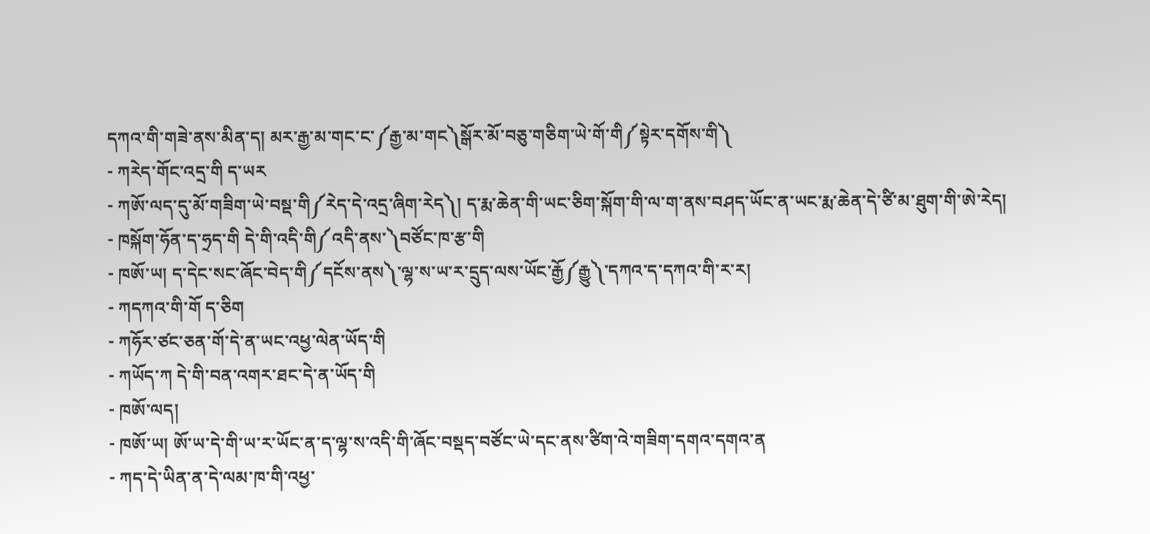དཀའ་གི་གཟེ་ནས་མིན་ད། མར་རྒྱ་མ་གང་ང་༼རྒྱ་མ་གང༽སྒོར་མོ་བཅུ་གཅིག་ཡེ་གོ་གི༼སྟེར་དགོས་གི༽
- ཀརེད་གོང་འདྲ་གི ད་ཡར
- ཀཨོ་ལད་དུ་མོ་གཟིག་ཡེ་བསྡ་གི༼རེད་དེ་འདྲ་ཞིག་རེད༽། ད་རྨ་ཆེན་གི་ཡང་ཅིག་སྐོག་གི་ལ་ག་ནས་བཤད་ཡོང་ན་ཡང་རྨ་ཆེན་དེ་ཙི་མ་ཐུག་གི་ཨེ་རེད།
- ཁསྐོག་ཧོན་ད་ཧྲད་གི དེ་གི་འདི་གི༼འདི་ནས་༽བཙོང་ཁ་རྩ་གི
- ཁཨོ་ཡ། ད་དེང་སང་ཞོང་བེད་གི༼དངོས་ནས༽་ལྷ་ས་ཡ་ར་དྲུད་ལས་ཡོང་རྒྱོ༼རྒྱུ༽་དཀའ་ད་དཀའ་གི་ར་ར།
- ཀདཀའ་གི་གོ ད་ཅིག
- ཀཧོར་ཙང་ཅན་གོ་དེ་ན་ཡང་འཕྱ་ལེན་ཡོད་གི
- ཀཡོད་ཀ དེ་གི་བན་འགར་ཐང་དེ་ན་ཡོད་གི
- ཁཨོ་ལད།
- ཁཨོ་ཡ། ཨོ་ཡ་དེ་གི་ཡ་ར་ཡོང་ན་ད་ལྷ་ས་འདི་གི་ཞོང་བསྡད་བཙོང་ཡེ་དང་ནས་ཙིག་འེ་གཟིག་དགའ་དགའ་ན
- ཀད་དེ་ཡིན་ན་དེ་ལམ་ཁ་གི་འཕྱ་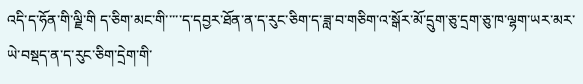འདི་ད་ཧོན་གི་ལྗི་གི ད་ཅིག་མང་གི་་་་་ད་དབྱར་ཐོན་ན་ད་རུང་ཅིག་ད་ཟླ་བ་གཅིག་འ་སྒོར་མོ་དྲུག་ཅུ་དྲག་ཅུ་ཁ་ལྷག་ཡར་མར་ཡེ་བསྡད་ན་ད་རུང་ཅིག་དྲེག་གི་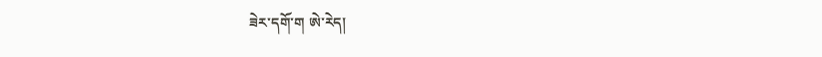ཟེར་དགོ་ག ཨེ་རེད།